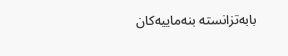بابەتزانستە بنەماییەکان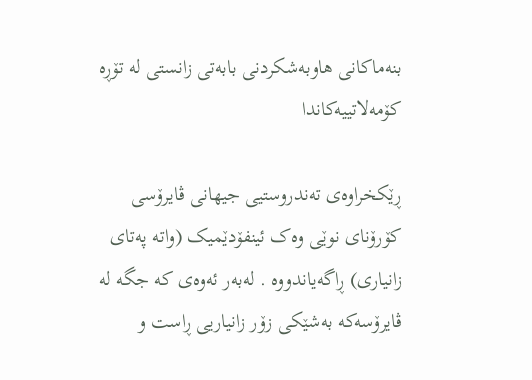بنەماکانی ھاوبەشکردنی بابەتی زانستی لە تۆڕە کۆمەلاتییەکاندا

ڕێکخراوەی تەندروستیی جیھانی ڤایرۆسی کۆرۆنای نوێی وەک ئینفۆدێمیک (واتە پەتای زانیاری) ڕاگەیاندووە . لەبەر ئەوەی کە جگە لە ڤایرۆسەکە بەشێکی زۆر زانیاریی ڕاست و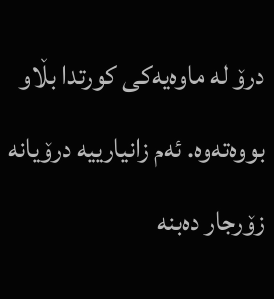درۆ لە ماوەیەکی کورتدا بڵاو بووەتەوە. ئەم زانیارییە درۆیانە زۆرجار دەبنە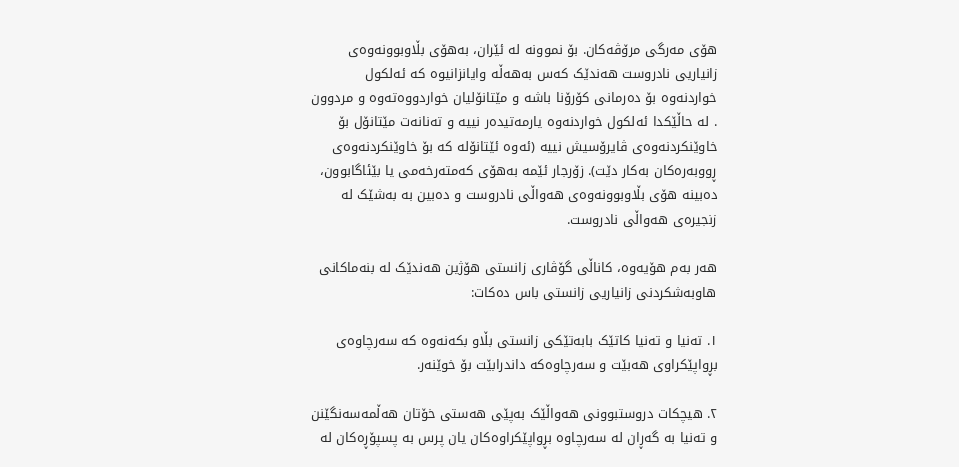ھۆی مەرگی مرۆڤەکان. بۆ نموونە لە ئێران، بەھۆی بڵاوبوونەوەی زانیاریی نادروست هەندێک کەس بەهەڵە وایانزانیوە کە ئەلکول خواردنەوە بۆ دەرمانی کۆرۆنا باشە و مێتانۆلیان خواردووەتەوە و مردوون . لە حاڵێکدا ئەلکول خواردنەوە یارمەتیدەر نییە و تەنانەت مێتانۆل بۆ خاوێنکردنەوەی ڤایرۆسیش نییە (ئەوە ئێتانۆلە کە بۆ خاوێنکردنەوەی ڕووبەرەکان بەکار دێت). زۆرجار ئێمە بەھۆی کەمتەرخەمی یا بێئاگابوون، دەبینە ھۆی بڵاوبوونەوەی ھەواڵی نادروست و دەبین بە بەشێک لە زنجیرەی ھەواڵی نادروست.

ھەر بەم ھۆیەوە، کاناڵی گۆڤاری زانستی ھۆژین هەندێک لە بنەماکانی ھاوبەشکردنی زانیاریی زانستی باس دەکات:

١. تەنیا و تەنیا کاتێک بابەتێکی زانستی بڵاو بکەنەوە کە سەرچاوەی بڕواپێکراوی ھەبێت و سەرچاوەکە داندرابێت بۆ خوێنەر.

٢. ھیچکات دروستبوونی ھەواڵێک بەپێی ھەستی خۆتان ھەڵمەسەنگێنن و تەنیا بە گەڕان لە سەرچاوە بڕواپێکراوەکان یان پرس بە پسپۆڕەکان لە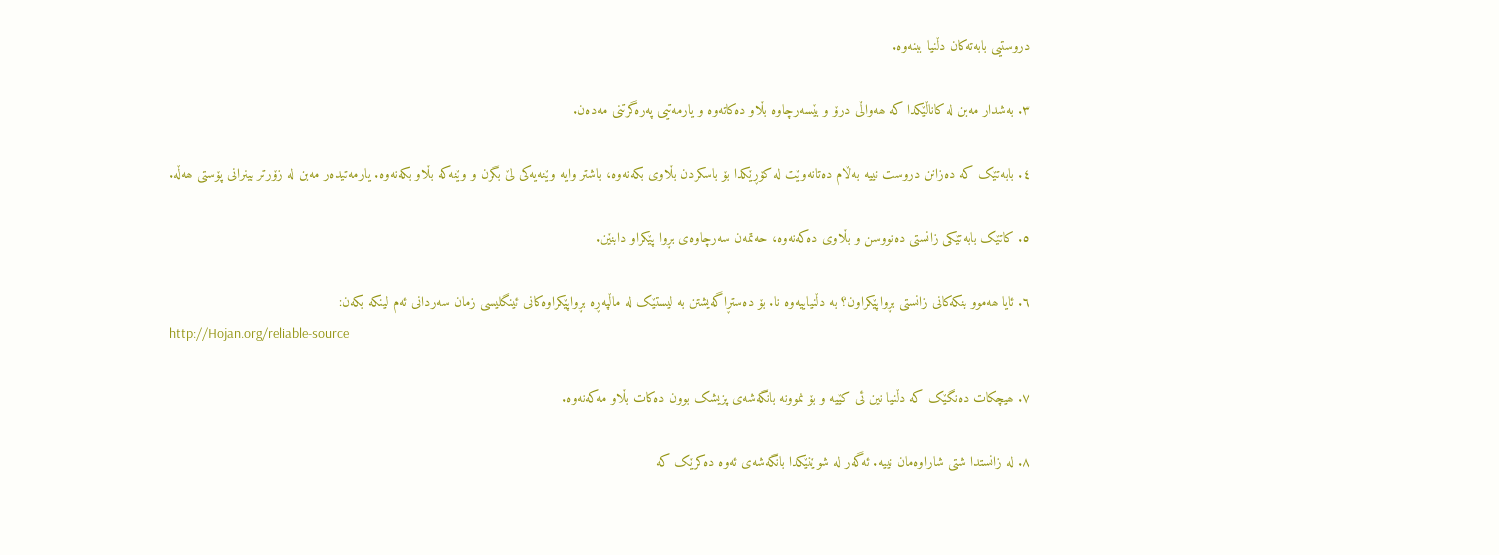دروستیی بابەتەکان دڵنیا ببنەوە.

٣. بەشدار مەبن لە کاناڵێکدا کە ھەواڵی درۆ و بێسەرچاوە بڵاو دەکاتەوە و یارمەتیی پەرەگرتنی مەدەن.

٤. بابەتێک کە دەزانن دروست نییە بەڵام دەتانەوێت لە کۆڕێکدا بۆ باسکردن بڵاوی بکەنەوە، باشتر وایە وێنەیەکی لێ بگرن و وێنەکە بڵاو بکەنەوە. یارمەتیدەر مەبن لە زۆرتر بینرانی پۆستی ھەڵە.

٥. کاتێک بابەتێکی زانستی دەنووسن و بڵاوی دەکەنەوە، حەتمەن سەرچاوەی بڕوا پێکراو دابنێن.

٦. ئایا ھەموو بنکەکانی زانستی بڕواپێکراون؟ بە دڵنیاییەوە نا. بۆ دەستڕاگەیشتن بە لیستێک لە ماڵپەڕە بڕواپێکراوەکانی ئینگلیسی زمان سەردانی ئەم لینکە بکەن:
http://Hojan.org/reliable-source

٧. ھیچکات دەنگێک کە دڵنیا نین ئی کێیە و بۆ نموونە بانگەشەی پزیشک بوون دەکات بڵاو مەکەنەوە.

٨. لە زانستدا شتی شاراوەمان نییە. ئەگەر لە شوێنێکدا بانگەشەی ئەوە دەکرێک کە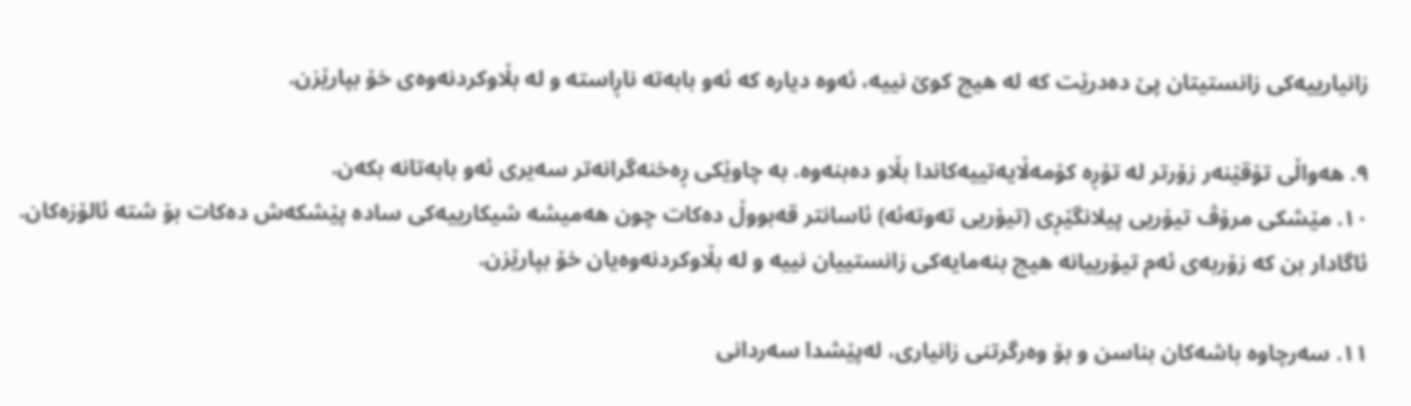زانیارییەکی زانستیتان پێ دەدرێت کە لە ھیچ کوێ نییە، ئەوە دیارە کە ئەو بابەتە ناڕاستە و لە بڵاوکردنەوەی خۆ بپارێزن.

۹. ھەواڵی تۆقێنەر زۆرتر لە تۆڕە کۆمەڵایەتییەکاندا بڵاو دەبنەوە. بە چاوێکی ڕەخنەگرانەتر سەیری ئەو بابەتانە بکەن.
١٠. مێشکی مرۆڤ تیۆریی پیلانگێڕی (تیۆریی تەوتەئە) ئاسانتر قەبووڵ دەکات چون ھەمیشە شیکارییەکی سادە پێشکەش دەکات بۆ شتە ئالۆزەکان. ئاگادار بن کە زۆربەی ئەم تیۆرییانە ھیچ بنەمایەکی زانستییان نییە و لە بڵاوکردنەوەیان خۆ بپارێزن.

١١. سەرچاوە باشەکان بناسن و بۆ وەرگرتنی زانیاری، لەپێشدا سەردانی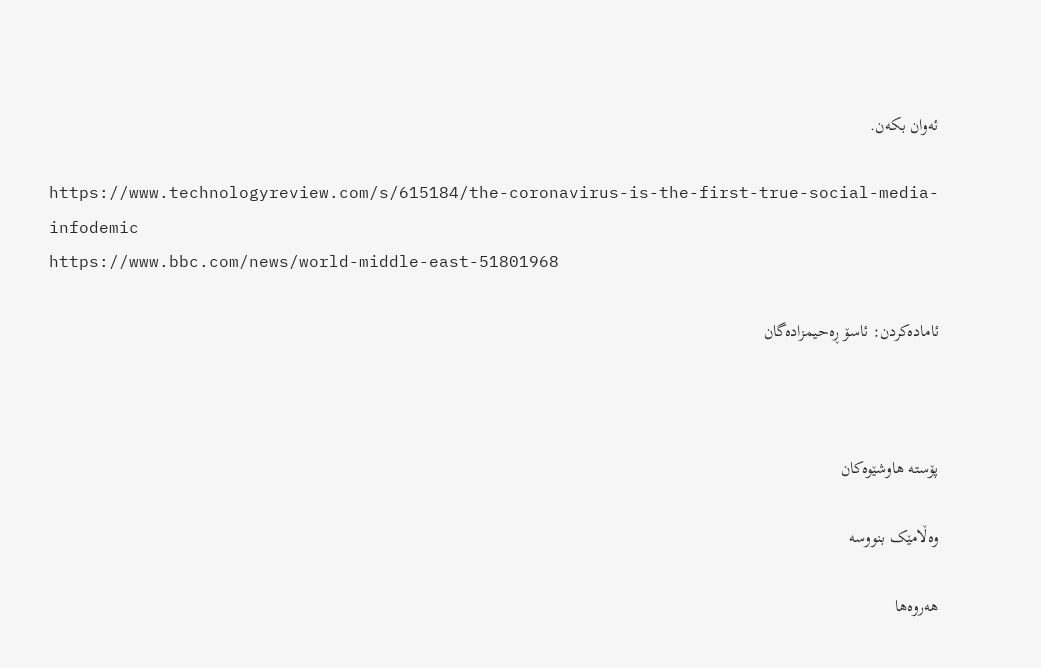ئەوان بکەن.

https://www.technologyreview.com/s/615184/the-coronavirus-is-the-first-true-social-media-infodemic
https://www.bbc.com/news/world-middle-east-51801968

ئامادەکردن: ئاسۆ ڕەحیمزادەگان



پۆستە هاوشێوەکان

وەڵامێک بنووسە

هەروەها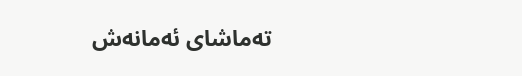تەماشای ئەمانەش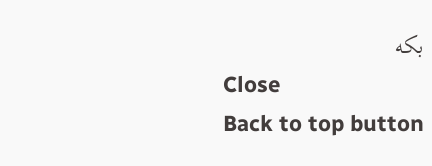بکە
Close
Back to top button